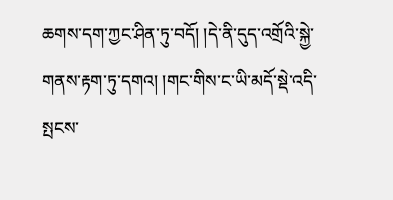ཆགས་དག་ཀྱང་ཤིན་ཏུ་བདོ། །དེ་ནི་དུད་འགྲོའི་སྐྱེ་གནས་རྟག་ཏུ་དགའ། །གང་གིས་ང་ཡི་མདོ་སྡེ་འདི་སྤངས་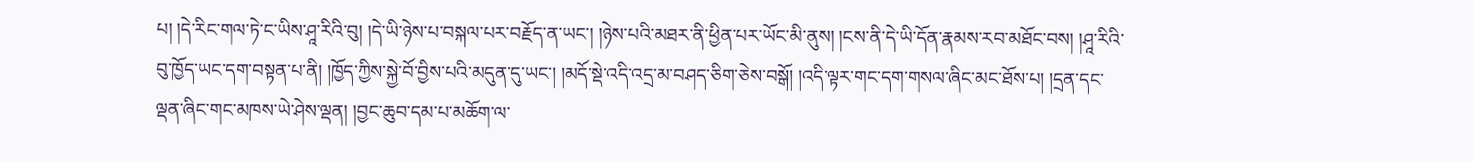པ། །དེ་རིང་གལ་ཏེ་ང་ཡིས་ཤཱ་རིའི་བུ། །དེ་ཡི་ཉེས་པ་བསྐལ་པར་བརྗོད་ན་ཡང་། །ཉེས་པའི་མཐར་ནི་ཕྱིན་པར་ཡོང་མི་ནུས། །ངས་ནི་དེ་ཡི་དོན་རྣམས་རབ་མཐོང་བས། །ཤཱ་རིའི་བུ་ཁྱོད་ཡང་དག་བསྟན་པ་ནི། །ཁྱོད་ཀྱིས་སྐྱེ་བོ་བྱིས་པའི་མདུན་དུ་ཡང་། །མདོ་སྡེ་འདི་འདྲ་མ་བཤད་ཅིག་ཅེས་བསྒོ། །འདི་ལྟར་གང་དག་གསལ་ཞིང་མང་ཐོས་པ། །དྲན་དང་ལྡན་ཞིང་གང་མཁས་ཡེ་ཤེས་ལྡན། །བྱང་ཆུབ་དམ་པ་མཆོག་ལ་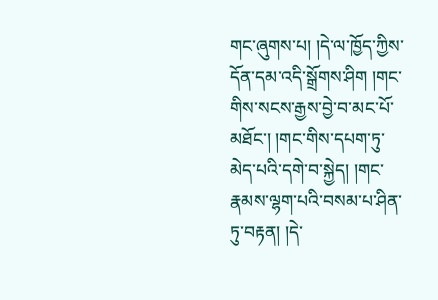གང་ཞུགས་པ། །དེ་ལ་ཁྱོད་ཀྱིས་དོན་དམ་འདི་སྒྲོགས་ཤིག །གང་གིས་སངས་རྒྱས་བྱེ་བ་མང་པོ་མཐོང་། །གང་གིས་དཔག་ཏུ་མེད་པའི་དགེ་བ་སྐྱེད། །གང་རྣམས་ལྷག་པའི་བསམ་པ་ཤིན་ཏུ་བརྟན། །དེ་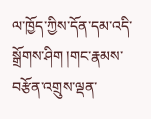ལ་ཁྱོད་ཀྱིས་དོན་དམ་འདི་སྒྲོགས་ཤིག །གང་རྣམས་བརྩོན་འགྲུས་ལྡན་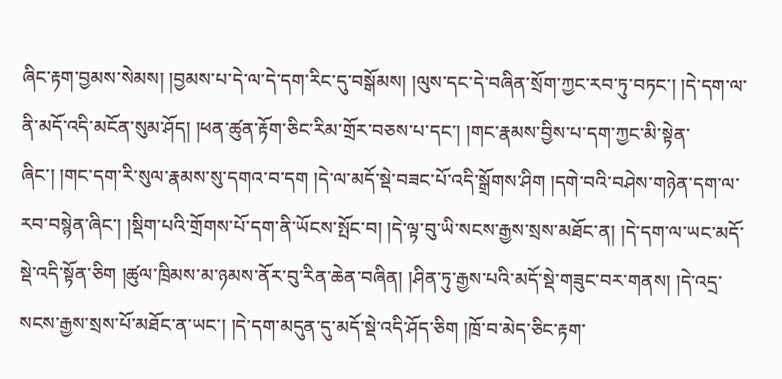ཞིང་རྟག་བྱམས་སེམས། །བྱམས་པ་དེ་ལ་དེ་དག་རིང་དུ་བསྒོམས། །ལུས་དང་དེ་བཞིན་སྲོག་ཀྱང་རབ་ཏུ་བཏང་། །དེ་དག་ལ་ནི་མདོ་འདི་མངོན་སུམ་ཤོད། །ཕན་ཚུན་རྟོག་ཅིང་རིམ་གྲོར་བཅས་པ་དང་། །གང་རྣམས་བྱིས་པ་དག་ཀྱང་མི་སྟེན་ཞིང་། །གང་དག་རི་སུལ་རྣམས་སུ་དགའ་བ་དག །དེ་ལ་མདོ་སྡེ་བཟང་པོ་འདི་སྒྲོགས་ཤིག །དགེ་བའི་བཤེས་གཉེན་དག་ལ་རབ་བསྙེན་ཞིང་། །སྡིག་པའི་གྲོགས་པོ་དག་ནི་ཡོངས་སྤོང་བ། །དེ་ལྟ་བུ་ཡི་སངས་རྒྱས་སྲས་མཐོང་ན། །དེ་དག་ལ་ཡང་མདོ་སྡེ་འདི་སྟོན་ཅིག །ཚུལ་ཁྲིམས་མ་ཉམས་ནོར་བུ་རིན་ཆེན་བཞིན། །ཤིན་ཏུ་རྒྱས་པའི་མདོ་སྡེ་གཟུང་བར་གནས། །དེ་འདྲ་སངས་རྒྱས་སྲས་པོ་མཐོང་ན་ཡང་། །དེ་དག་མདུན་དུ་མདོ་སྡེ་འདི་ཤོད་ཅིག །ཁྲོ་བ་མེད་ཅིང་རྟག་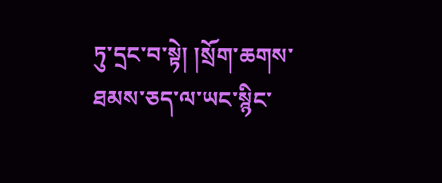ཏུ་དྲང་བ་སྟེ། །སྲོག་ཆགས་ཐམས་ཅད་ལ་ཡང་སྙིང་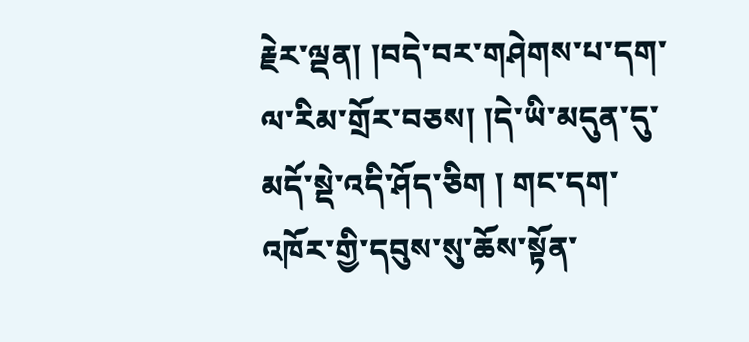རྗེར་ལྡན། །བདེ་བར་གཤེགས་པ་དག་ལ་རིམ་གྲོར་བཅས། །དེ་ཡི་མདུན་དུ་མདོ་སྡེ་འདི་ཤོད་ཅིག ། གང་དག་འཁོར་གྱི་དབུས་སུ་ཆོས་སྟོན་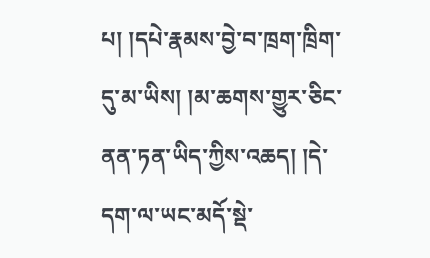པ། །དཔེ་རྣམས་བྱེ་བ་ཁྲག་ཁྲིག་དུ་མ་ཡིས། །མ་ཆགས་གྱུར་ཅིང་ནན་ཏན་ཡིད་ཀྱིས་འཆད། །དེ་དག་ལ་ཡང་མདོ་སྡེ་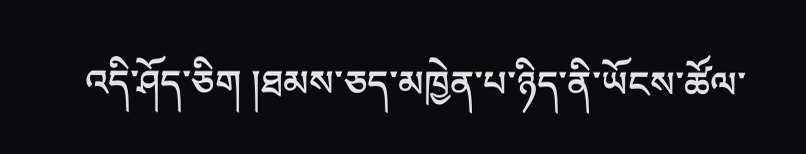འདི་ཤོད་ཅིག །ཐམས་ཅད་མཁྱེན་པ་ཉིད་ནི་ཡོངས་ཚོལ་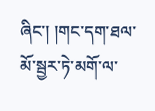ཞིང་། །གང་དག་ཐལ་མོ་སྦྱར་ཏེ་མགོ་ལ་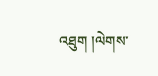འཐུག །ལེགས་